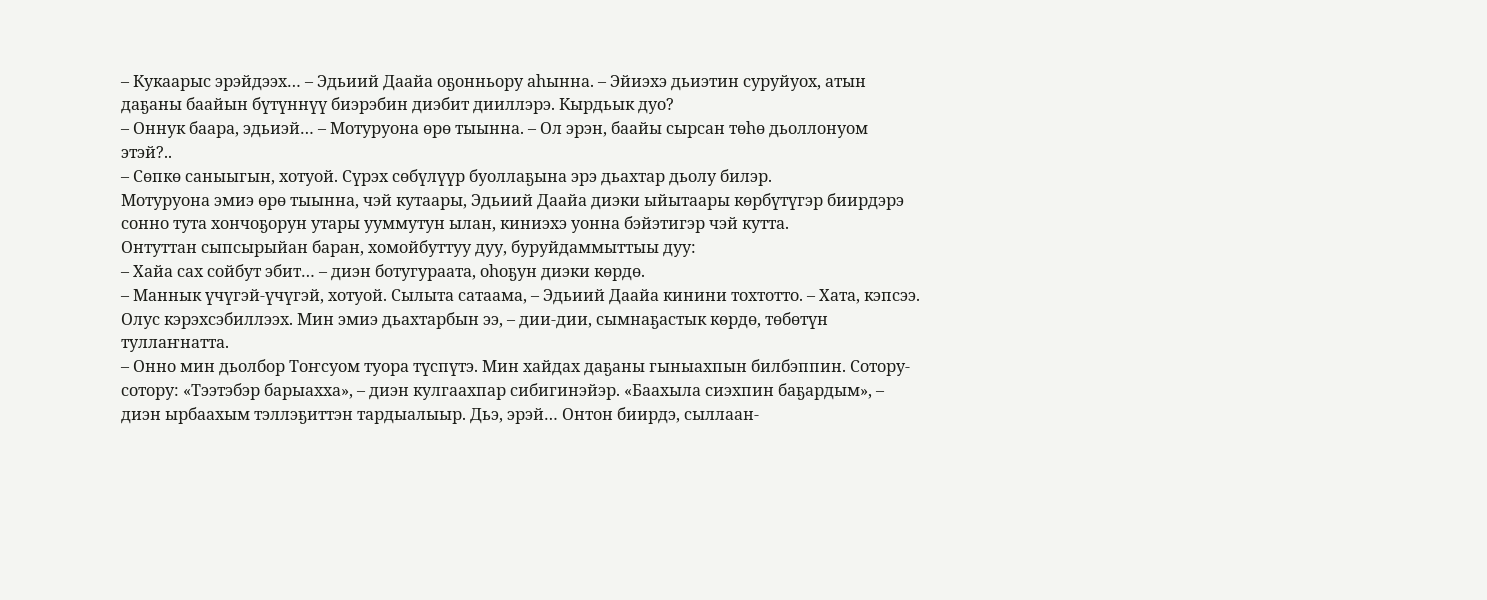– Кукаарыс эрэйдээх… – Эдьиий Даайа оҕонньору аһынна. – Эйиэхэ дьиэтин суруйуох, атын даҕаны баайын бүтүннүү биэрэбин диэбит дииллэрэ. Кырдьык дуо?
– Оннук баара, эдьиэй… – Мотуруона өрө тыынна. – Ол эрэн, баайы сырсан төһө дьоллонуом этэй?..
– Сөпкө саныыгын, хотуой. Сүрэх сөбүлүүр буоллаҕына эрэ дьахтар дьолу билэр.
Мотуруона эмиэ өрө тыынна, чэй кутаары, Эдьиий Даайа диэки ыйытаары көрбүтүгэр биирдэрэ сонно тута хончоҕорун утары ууммутун ылан, киниэхэ уонна бэйэтигэр чэй кутта.
Онтуттан сыпсырыйан баран, хомойбуттуу дуу, буруйдаммыттыы дуу:
– Хайа сах сойбут эбит… – диэн ботугураата, оһоҕун диэки көрдө.
– Маннык үчүгэй-үчүгэй, хотуой. Сылыта сатаама, – Эдьиий Даайа кинини тохтотто. – Хата, кэпсээ. Олус кэрэхсэбиллээх. Мин эмиэ дьахтарбын ээ, – дии-дии, сымнаҕастык көрдө, төбөтүн туллаҥнатта.
– Онно мин дьолбор Тоҥсуом туора түспүтэ. Мин хайдах даҕаны гыныахпын билбэппин. Сотору-сотору: «Тээтэбэр барыахха», – диэн кулгаахпар сибигинэйэр. «Баахыла сиэхпин баҕардым», – диэн ырбаахым тэллэҕиттэн тардыалыыр. Дьэ, эрэй… Онтон биирдэ, сыллаан-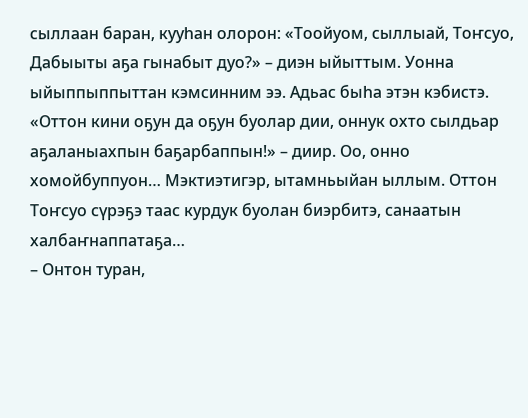сыллаан баран, кууһан олорон: «Тоойуом, сыллыай, Тоҥсуо, Дабыыты аҕа гынабыт дуо?» – диэн ыйыттым. Уонна ыйыппыппыттан кэмсинним ээ. Адьас быһа этэн кэбистэ. «Оттон кини оҕун да оҕун буолар дии, оннук охто сылдьар аҕаланыахпын баҕарбаппын!» – диир. Оо, онно хомойбуппуон… Мэктиэтигэр, ытамньыйан ыллым. Оттон Тоҥсуо сүрэҕэ таас курдук буолан биэрбитэ, санаатын халбаҥнаппатаҕа…
– Онтон туран,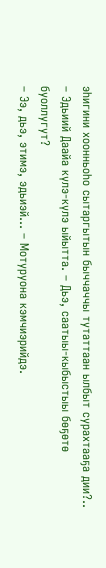эһигини хоонньоһо сытаргытын быччаччы тутаттаан ылбыт сурахтааҕа дии?.. – Эдьиий Даайа күлэ-күлэ ыйытта. – Дьэ, саатыы-кыбыстыы бөҕөтө буоллугут?
– Ээ, дьэ, этимэ, эдьиэй… – Мотуруона кэмчиэрийдэ.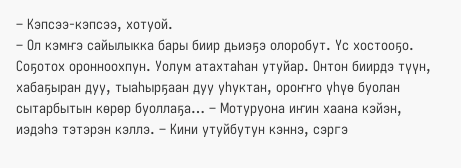– Кэпсээ-кэпсээ, хотуой.
– Ол кэмҥэ сайылыкка бары биир дьиэҕэ олоробут. Үс хостооҕо. Соҕотох оронноохпун. Уолум атахтаһан утуйар. Онтон биирдэ түүн, хабаҕыран дуу, тыаһырҕаан дуу уһуктан, ороҥҥо үһүө буолан сытарбытын көрөр буоллаҕа… – Мотуруона иҥин хаана кэйэн, иэдэһэ тэтэрэн кэллэ. – Кини утуйбутун кэннэ, сэргэ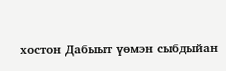хостон Дабыыт үөмэн сыбдыйан